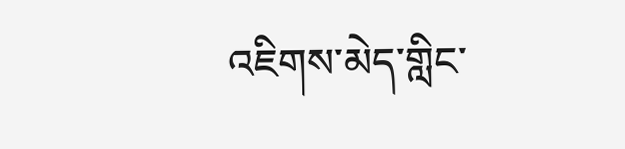འཇིགས་མེད་གླིང་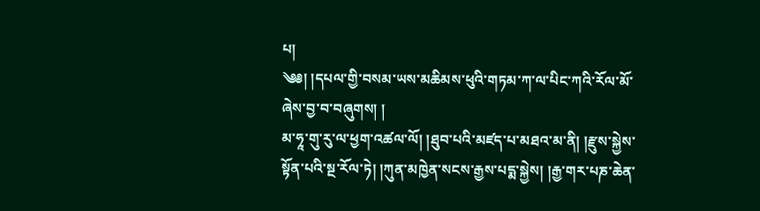པ།
༄༅། །དཔལ་གྱི་བསམ་ཡས་མཆིམས་ཕུའི་གཏམ་ཀ་ལ་པིང་ཀའི་རོལ་མོ་ཞེས་བྱ་བ་བཞུགས། །
མ་ཧཱ་གུ་རུ་ལ་ཕྱག་འཚལ་ལོ། །ཐུབ་པའི་མཛད་པ་མཐའ་མ་ནི། །རྫུས་སྐྱེས་སྟོན་པའི་སྔ་རོལ་ཏེ། །ཀུན་མཁྱེན་སངས་རྒྱས་པདྨ་སྐྱེས། །རྒྱ་གར་པཎ་ཆེན་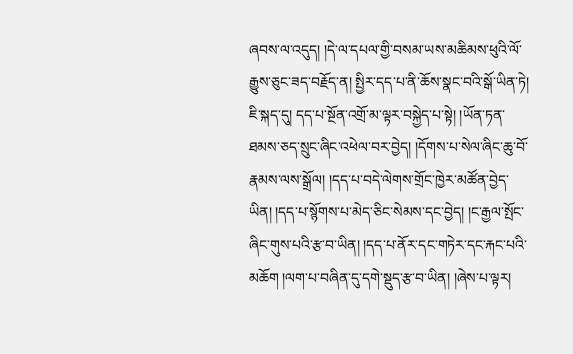ཞབས་ལ་འདུད། །དེ་ལ་དཔལ་གྱི་བསམ་ཡས་མཆིམས་ཕུའི་ལོ་རྒྱུས་ཅུང་ཟད་བརྗོད་ན། སྤྱིར་དད་པ་ནི་ཆོས་སྣང་བའི་སྒོ་ཡིན་ཏེ། ཇི་སྐད་དུ། དད་པ་སྔོན་འགྲོ་མ་ལྟར་བསྐྱེད་པ་སྟེ། །ཡོན་ཏན་ཐམས་ཅད་སྲུང་ཞིང་འཕེལ་བར་བྱེད། །དོགས་པ་སེལ་ཞིང་ཆུ་བོ་རྣམས་ལས་སྒྲོལ། །དད་པ་བདེ་ལེགས་གྲོང་ཁྱེར་མཚོན་བྱེད་ཡིན། །དད་པ་སྙོགས་པ་མེད་ཅིང་སེམས་དང་བྱེད། །ང་རྒྱལ་སྤོང་ཞིང་གུས་པའི་རྩ་བ་ཡིན། །དད་པ་ནོར་དང་གཏེར་དང་རྐང་པའི་མཆོག །ལག་པ་བཞིན་དུ་དགེ་སྡུད་རྩ་བ་ཡིན། །ཞེས་པ་ལྟར།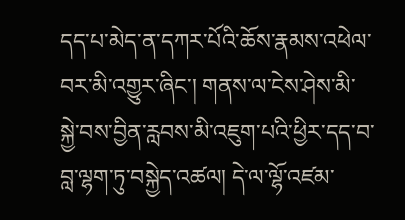དད་པ་མེད་ན་དཀར་པོའི་ཆོས་རྣམས་འཕེལ་བར་མི་འགྱུར་ཞིང་། གནས་ལ་ངེས་ཤེས་མི་སྐྱེ་བས་བྱིན་རླབས་མི་འཇུག་པའི་ཕྱིར་དད་བ་བླ་ལྷག་ཏུ་བསྐྱེད་འཚལ། དེ་ལ་ལྷོ་འཛམ་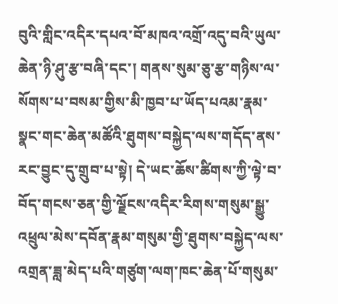བུའི་གླིང་འདིར་དཔའ་བོ་མཁའ་འགྲོ་འདུ་བའི་ཡུལ་ཆེན་ཉི་ཤུ་རྩ་བཞི་དང་། གནས་སུམ་ཅུ་རྩ་གཉིས་ལ་སོགས་པ་བསམ་གྱིས་མི་ཁྱབ་པ་ཡོད་པའམ་རྣམ་སྣང་གང་ཆེན་མཚོའི་ཐུགས་བསྐྱེད་ལས་གདོད་ནས་རང་བྱུང་དུ་གྲུབ་པ་སྟེ། དེ་ཡང་ཆོས་ཚིགས་ཀྱི་ལྟེ་བ་བོད་གངས་ཅན་གྱི་ལྗོངས་འདིར་རིགས་གསུམ་སྒྱུ་འཕྲུལ་མེས་དབོན་རྣམ་གསུམ་གྱི་ཐུགས་བསྐྱེད་ལས་འགྲན་ཟླ་མེད་པའི་གཙུག་ལག་ཁང་ཆེན་པོ་གསུམ་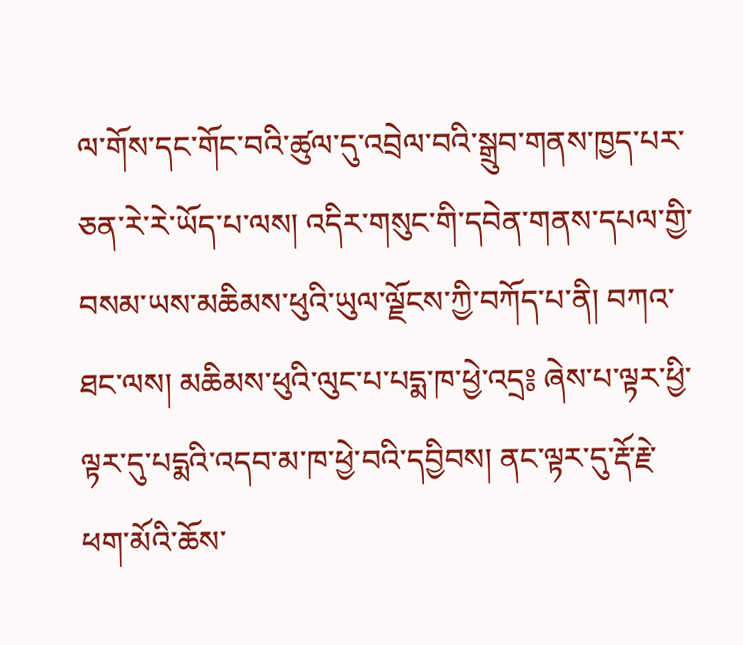ལ་གོས་དང་གོང་བའི་ཚུལ་དུ་འབྲེལ་བའི་སྒྲུབ་གནས་ཁྱད་པར་ཅན་རེ་རེ་ཡོད་པ་ལས། འདིར་གསུང་གི་དབེན་གནས་དཔལ་གྱི་བསམ་ཡས་མཆིམས་ཕུའི་ཡུལ་ལྗོངས་ཀྱི་བཀོད་པ་ནི། བཀའ་ཐང་ལས། མཆིམས་ཕུའི་ལུང་པ་པདྨ་ཁ་ཕྱེ་འདྲ༔ ཞེས་པ་ལྟར་ཕྱི་ལྟར་དུ་པདྨའི་འདབ་མ་ཁ་ཕྱེ་བའི་དབྱིབས། ནང་ལྟར་དུ་རྡོ་རྗེ་ཕག་མོའི་ཆོས་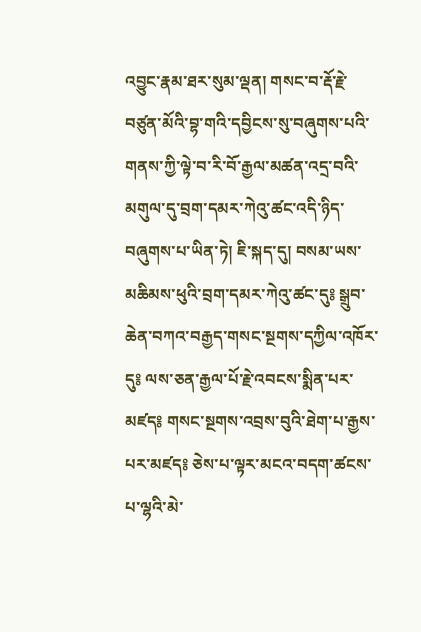འབྱུང་རྣམ་ཐར་སུམ་ལྡན། གསང་བ་རྡོ་རྗེ་བཙུན་མོའི་བྷ་གའི་དབྱིངས་སུ་བཞུགས་པའི་གནས་ཀྱི་ལྟེ་བ་རི་བོ་རྒྱལ་མཚན་འདྲ་བའི་མགུལ་དུ་བྲག་དམར་ཀེའུ་ཚང་འདི་ཉིད་བཞུགས་པ་ཡིན་ཏེ། ཇི་སྐད་དུ། བསམ་ཡས་མཆིམས་ཕུའི་བྲག་དམར་ཀེའུ་ཚང་དུ༔ སྒྲུབ་ཆེན་བཀའ་བརྒྱད་གསང་སྔགས་དཀྱིལ་འཁོར་དུ༔ ལས་ཅན་རྒྱལ་པོ་རྗེ་འབངས་སྨིན་པར་མཛད༔ གསང་སྔགས་འབྲས་བུའི་ཐེག་པ་རྒྱས་པར་མཛད༔ ཅེས་པ་ལྟར་མངའ་བདག་ཚངས་པ་ལྷའི་མེ་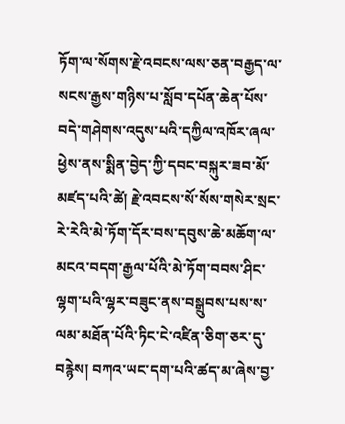ཏོག་ལ་སོགས་རྗེ་འབངས་ལས་ཅན་བརྒྱད་ལ་སངས་རྒྱས་གཉིས་པ་སློབ་དཔོན་ཆེན་པོས་བདེ་གཤེགས་འདུས་པའི་དཀྱིལ་འཁོར་ཞལ་ཕྱེས་ནས་སྨིན་བྱེད་ཀྱི་དབང་བསྐུར་ཟབ་མོ་མཛད་པའི་ཚེ། རྗེ་འབངས་སོ་སོས་གསེར་སྲང་རེ་རེའི་མེ་ཏོག་དོར་བས་དབུས་ཆེ་མཆོག་ལ་མངའ་བདག་རྒྱལ་པོའི་མེ་ཏོག་བབས་ཤིང་ལྷག་པའི་ལྷར་བཟུང་ནས་བསྒྲུབས་པས་ས་ལམ་མཐོན་པོའི་ཏིང་ངེ་འཛིན་ཅིག་ཅར་དུ་བརྙེས། བཀའ་ཡང་དག་པའི་ཚད་མ་ཞེས་བྱ་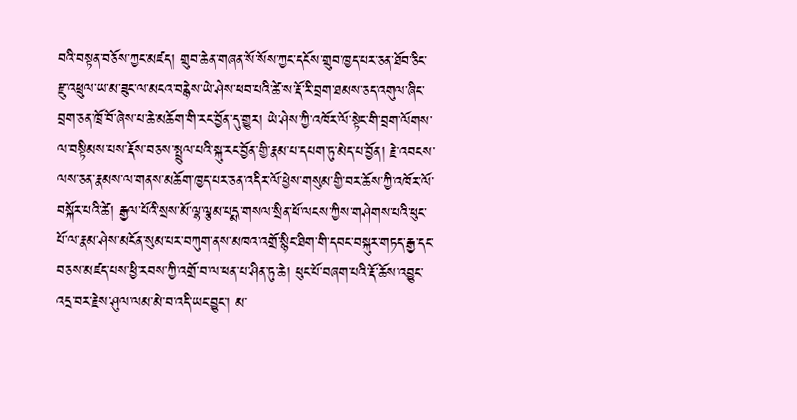བའི་བསྟན་བཅོས་ཀྱང་མཛད། གྲུབ་ཆེན་གཞན་སོ་སོས་ཀྱང་དངོས་གྲུབ་ཁྱད་པར་ཅན་ཐོབ་ཅིང་རྫུ་འཕྲུལ་ཡ་མ་ཟུང་ལ་མངའ་བརྙེས་ཡེ་ཤེས་ཕབ་པའི་ཚེ་ས་རྡོ་རི་བྲག་ཐམས་ཅད་འགུལ་ཞིང་བྲག་ཅན་ཁྲོ་བོ་ཞེས་པ་ཆེ་མཆོག་གི་རང་བྱོན་དུ་གྱུར། ཡེ་ཤེས་ཀྱི་འཁོར་ལོ་སྟེང་གི་བྲག་ལོགས་ལ་བསྟིམས་པས་རྡོས་བཅས་སྤྲུལ་པའི་སྐུ་རང་བྱོན་གྱི་རྣམ་པ་དཔག་ཏུ་མེད་པ་བྱོན། རྗེ་འབངས་ལས་ཅན་རྣམས་ལ་གནས་མཆོག་ཁྱད་པར་ཅན་འདིར་ལོ་ཕྱེས་གསུམ་གྱི་བར་ཆོས་ཀྱི་འཁོར་ལོ་བསྐོར་པའི་ཚེ། རྒྱལ་པོའི་སྲས་མོ་ལྷ་ལྕམ་པདྨ་གསལ་སྲིན་ཕོ་ལངས་ཀྱིས་གཤེགས་པའི་ཕུང་པོ་ལ་རྣམ་ཤེས་མངོན་སུམ་པར་བཀུག་ནས་མཁའ་འགྲོ་སྙིང་ཐིག་གི་དབང་བསྐུར་གཏད་རྒྱ་དང་བཅས་མཛད་པས་ཕྱི་རབས་ཀྱི་འགྲོ་བ་ལ་ཕན་པ་ཤིན་ཏུ་ཆེ། ཕུང་པོ་བཞག་པའི་རྡོ་ཆོས་འབྱུང་འདྲ་བར་རྗེས་ཤུལ་ལམ་མེ་བ་འདི་ཡང་བྱུང་། མ་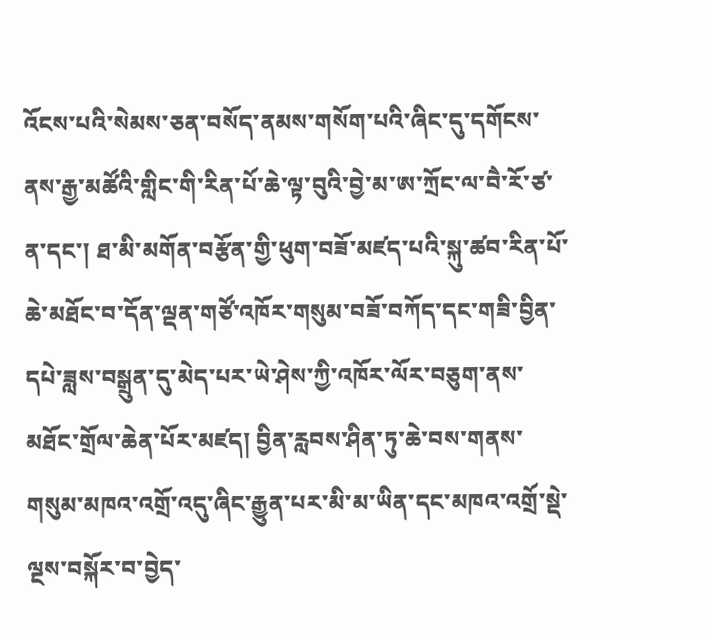འོངས་པའི་སེམས་ཅན་བསོད་ནམས་གསོག་པའི་ཞིང་དུ་དགོངས་ནས་རྒྱ་མཚོའི་གླིང་གི་རིན་པོ་ཆེ་ལྟ་བུའི་བྱེ་མ་ཨ་ཀྲོང་ལ་བཻ་རོ་ཙ་ན་དང་། ཐ་མི་མགོན་བརྩོན་གྱི་ཕུག་བཟོ་མཛད་པའི་སྐུ་ཚབ་རིན་པོ་ཆེ་མཐོང་བ་དོན་ལྡན་གཙོ་འཁོར་གསུམ་བཟོ་བཀོད་དང་གཟི་བྱིན་དཔེ་ཟླས་བསྒྲུན་དུ་མེད་པར་ཡེ་ཤེས་ཀྱི་འཁོར་ལོར་བཅུག་ནས་མཐོང་གྲོལ་ཆེན་པོར་མཛད། བྱིན་རླབས་ཤིན་ཏུ་ཆེ་བས་གནས་གསུམ་མཁའ་འགྲོ་འདུ་ཞིང་རྒྱུན་པར་མི་མ་ཡིན་དང་མཁའ་འགྲོ་སྡེ་ལྔས་བསྐོར་བ་བྱེད་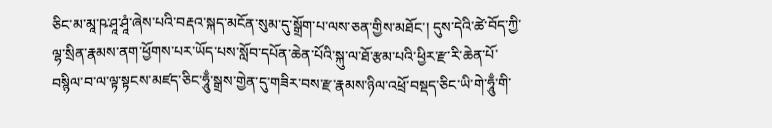ཅིང་མ་མཱ་ཥ་ཤཱ་ཤཱཾ་ཞེས་པའི་བརྡའ་སྐད་མངོན་སུམ་དུ་སྒྲོག་པ་ལས་ཅན་གྱིས་མཐོང་། དུས་དེའི་ཚེ་བོད་ཀྱི་ལྷ་སྲིན་རྣམས་ནག་ཕྱོགས་པར་ཡོད་པས་སློབ་དཔོན་ཆེན་པོའི་སྐུ་ལ་ཐོ་རྩམ་པའི་ཕྱིར་རྫ་རི་ཆེན་པོ་བསྙིལ་བ་ལ་ལྟ་སྟངས་མཛད་ཅིང་ཧཱུྃ་སྒྲས་གྱེན་དུ་གཟིར་བས་རྫ་རྣམས་ཉིལ་འཕྲོ་བསྡད་ཅིང་ཡི་གེ་ཧཱུྃ་གི་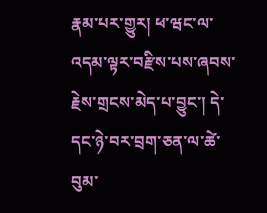རྣམ་པར་གྱུར། ཕ་ཝང་ལ་འདམ་ལྟར་བརྫིས་པས་ཞབས་རྗེས་གྲངས་མེད་པ་བྱུང་། དེ་དང་ཉེ་བར་བྲག་ཅན་ལ་ཚེ་བུམ་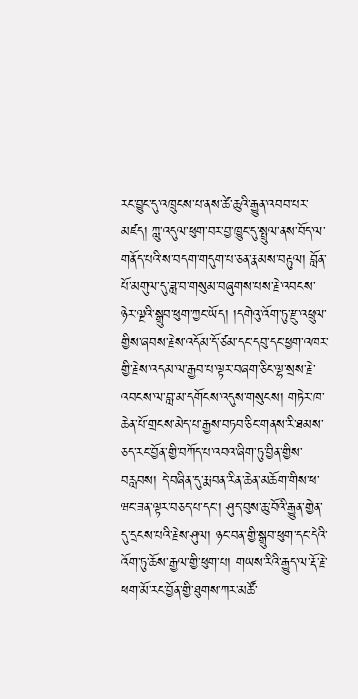རང་བྱུང་དུ་འཁྲུངས་པ་ནས་ཚེ་ཆུའི་རྒྱུན་འབབ་པར་མཛད། ཀླུ་འདུལ་ཕུག་བར་བྱ་ཁྱུང་དུ་སྤྲུལ་ནས་བོད་ལ་གནོད་པའི་ས་བདག་གདུག་པ་ཅན་རྣམས་བརྟུལ། བློན་པོ་མགུལ་དུ་ཟླ་བ་གསུམ་བཞུགས་པས་རྗེ་འབངས་ཉེར་ལྔའི་སྒྲུབ་ཕུག་ཀྱང་ཡོད། །དགེའུ་འོག་ཏུ་རྫུ་འཕྲུལ་གྱིས་ཞབས་རྗེས་འདོམ་དོ་ཙམ་དང་དབུ་དང་ཕྱག་འཁར་གྱི་རྗེས་འདམ་ལ་རྒྱབ་པ་ལྟར་བཞག་ཅིང་ལྷ་སྲས་རྗེ་འབངས་ལ་བླ་མ་དགོངས་འདུས་གསུངས། གཏེར་ཁ་ཆེན་པོ་གྲངས་མེད་པ་རྒྱས་བཏབ་ཅིང་གནས་རི་ཐམས་ཅད་རང་བྱོན་གྱི་བཀོད་པ་འབའ་ཞིག་ཏུ་བྱིན་གྱིས་བརླབས། དེ་བཞིན་དུ་རྨ་བན་རིན་ཆེན་མཆོག་གིས་ཕ་ཝང་ཟན་ལྟར་བཅད་པ་དང་། ཤུད་བུས་ཆུ་བོའི་རྒྱུན་གྱེན་དུ་དྲངས་པའི་རྗེས་ཤུལ། ཉང་བན་གྱི་སྒྲུབ་ཕུག་དང་དེའི་འོག་ཏུ་ཆོས་རྒྱལ་གྱི་ཕུག་པ། གཡས་རིའི་རྒྱུད་ལ་རྡོ་རྗེ་ཕག་མོ་རང་བྱོན་གྱི་ཐུགས་ཀར་མཚོ་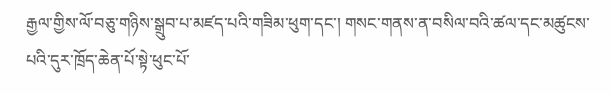རྒྱལ་གྱིས་ལོ་བཅུ་གཉིས་སྒྲུབ་པ་མཛད་པའི་གཟིམ་ཕུག་དང་། གསང་གནས་ན་བསིལ་བའི་ཚལ་དང་མཚུངས་པའི་དུར་ཁྲོད་ཆེན་པོ་སྟེ་ཕུང་པོ་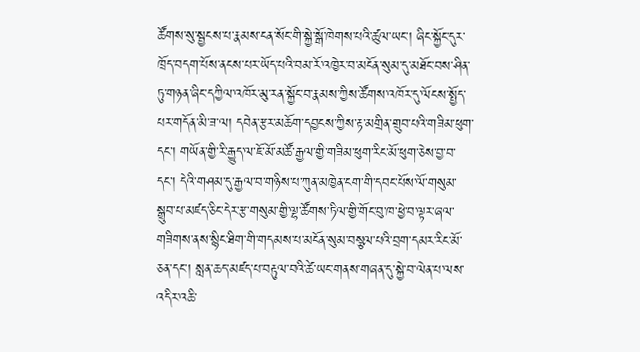ཚོགས་སུ་སྦྱངས་པ་རྣམས་ངན་སོང་གི་སྐྱེ་སྒོ་ཁེགས་པའི་ཚུལ་ཡང་། ཞིང་སྐྱོང་དུར་ཁྲོད་བདག་པོས་ནངས་པར་ཡོད་པའི་བམ་རོ་འཁྱེར་བ་མངོན་སུམ་དུ་མཐོང་བས་ཤིན་ཏུ་གཉན་ཞིང་དཀྱིལ་འཁོར་མུ་རན་སྐྱོང་བ་རྣམས་ཀྱིས་ཚོགས་འཁོར་དུ་ལོངས་སྤྱོད་པར་གདོན་མི་ཟ་ལ། དབེན་རྩར་མཆོག་དབྱངས་ཀྱིས་རྟ་མགྲིན་གྲུབ་པའི་གཟིམ་ཕུག་དང་། གཡོན་གྱི་རི་རྒྱུད་ལ་ཇོ་མོ་མཚོ་རྒྱལ་གྱི་གཟིམ་ཕུག་རིང་མོ་ཕུག་ཅེས་བྱ་བ་དང་། དེའི་གཤམ་དུ་རྒྱལ་བ་གཉིས་པ་ཀུན་མཁྱེན་ངག་གི་དབང་པོས་ལོ་གསུམ་སྒྲུབ་པ་མཛད་ཅིང་དེར་རྩ་གསུམ་གྱི་ལྷ་ཚོགས་ཏིལ་གྱི་གོང་བུ་ཁ་ཕྱེ་བ་ལྟར་ཞལ་གཟིགས་ནས་སྙིང་ཐིག་གི་གདམས་པ་མངོན་སུམ་བསྩལ་པའི་བྲག་དམར་རིང་མོ་ཅན་དང་། སླན་ཆད་མཛད་པ་བརྟུལ་བའི་ཚེ་ཡང་གནས་གཞན་དུ་སྐྱེ་བ་ལེན་པ་ལས་འདིར་འཆི་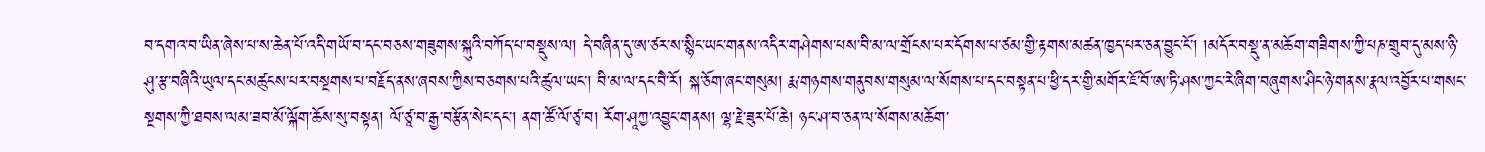བ་དགའ་བ་ཡིན་ཞེས་པ་ས་ཆེན་པོ་འདི་གཡོ་བ་དང་བཅས་གཟུགས་སྐུའི་བཀོད་པ་བསྡུས་ལ། དེ་བཞིན་དུ་ཨ་ཙར་ས་སྙིང་ཡང་གནས་འདིར་གཤེགས་པས་བི་མ་ལ་གྲོངས་པར་དོགས་པ་ཙམ་གྱི་རྟགས་མཚན་ཁྱད་པར་ཅན་བྱུང་ངོ་། །མདོར་བསྡུ་ན་མཆོག་གཟིགས་ཀྱི་པཎ་གྲུབ་དུ་མས་ཉི་ཤུ་རྩ་བཞིའི་ཡུལ་དང་མཚུངས་པར་བསྔགས་པ་བརྗོད་ནས་ཞབས་ཀྱིས་བཅགས་པའི་ཚུལ་ཡང་། བི་མ་ལ་དང་བཻ་རོ། སྐ་ཅོག་ཞང་གསུམ། རྨ་གཉགས་གནུབས་གསུམ་ལ་སོགས་པ་དང་བསྟན་པ་ཕྱི་དར་གྱི་མགོར་ཇོ་བོ་ཨ་ཏི་ཤས་ཀྱང་རེ་ཞིག་བཞུགས་ཤིང་ཉེ་གནས་རྣལ་འབྱོར་པ་གསང་སྔགས་ཀྱི་ཐབས་ལམ་ཟབ་མོ་ལྐོག་ཆོས་སུ་བསྟན། ལོ་ཙཱ་བ་རྒྱ་བརྩོན་སེང་དང་། ནག་ཚོ་ལོ་ཙྭ་བ། རོག་ཤཱཀྱ་འབྱུང་གནས། ལྷ་རྗེ་ཟུར་པོ་ཆེ། ཉང་ཤ་བ་ཅན་ལ་སོགས་མཆོག་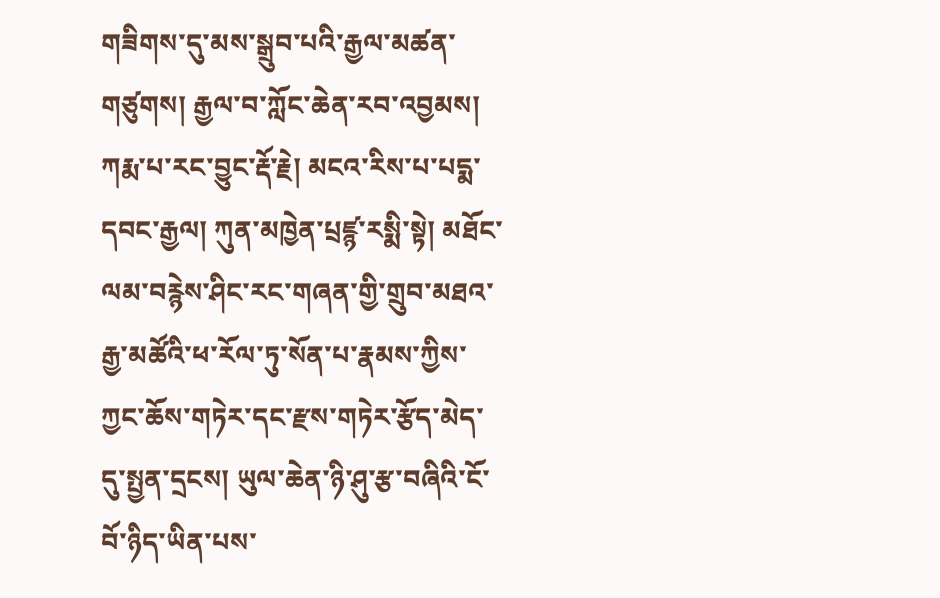གཟིགས་དུ་མས་སྒྲུབ་པའི་རྒྱལ་མཚན་གཙུགས། རྒྱལ་བ་ཀློང་ཆེན་རབ་འབྱམས། ཀརྨ་པ་རང་བྱུང་རྡོ་རྗེ། མངའ་རིས་པ་པདྨ་དབང་རྒྱལ། ཀུན་མཁྱེན་པྲཛྙ་རསྨི་སྟེ། མཐོང་ལམ་བརྙེས་ཤིང་རང་གཞན་གྱི་གྲུབ་མཐའ་རྒྱ་མཚོའི་ཕ་རོལ་ཏུ་སོན་པ་རྣམས་ཀྱིས་ཀྱང་ཆོས་གཏེར་དང་རྫས་གཏེར་རྩོད་མེད་དུ་སྤྱན་དྲངས། ཡུལ་ཆེན་ཉི་ཤུ་རྩ་བཞིའི་ངོ་བོ་ཉིད་ཡིན་པས་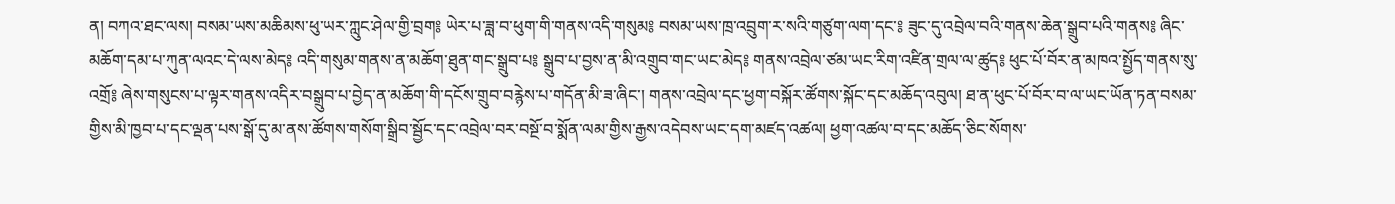ན། བཀའ་ཐང་ལས། བསམ་ཡས་མཆིམས་ཕུ་ཡར་ཀླུང་ཤེལ་གྱི་བྲག༔ ཡེར་པ་ཟླ་བ་ཕུག་གི་གནས་འདི་གསུམ༔ བསམ་ཡས་ཁྲ་འབྲུག་ར་སའི་གཙུག་ལག་དང་༔ ཟུང་དུ་འབྲེལ་བའི་གནས་ཆེན་སྒྲུབ་པའི་གནས༔ ཞིང་མཆོག་དམ་པ་ཀུན་ལའང་དེ་ལས་མེད༔ འདི་གསུམ་གནས་ན་མཆོག་ཐུན་གང་སྒྲུབ་པ༔ སྒྲུབ་པ་བྱས་ན་མི་འགྲུབ་གང་ཡང་མེད༔ གནས་འབྲེལ་ཙམ་ཡང་རིག་འཛིན་གྲལ་ལ་ཚུད༔ ཕུང་པོ་བོར་ན་མཁའ་སྤྱོད་གནས་སུ་འགྲོ༔ ཞེས་གསུངས་པ་ལྟར་གནས་འདིར་བསྒྲུབ་པ་བྱེད་ན་མཆོག་གི་དངོས་གྲུབ་བརྙེས་པ་གདོན་མི་ཟ་ཞིང་། གནས་འབྲེལ་དང་ཕྱག་བསྐོར་ཚོགས་སྐོང་དང་མཆོད་འབུལ། ཐ་ན་ཕུང་པོ་བོར་བ་ལ་ཡང་ཡོན་ཏན་བསམ་གྱིས་མི་ཁྱབ་པ་དང་ལྡན་པས་སྒོ་དུ་མ་ནས་ཚོགས་གསོག་སྒྲིབ་སྦྱོང་དང་འབྲེལ་བར་བསྔོ་བ་སྨོན་ལམ་གྱིས་རྒྱས་འདེབས་ཡང་དག་མཛད་འཚལ། ཕྱག་འཚལ་བ་དང་མཆོད་ཅིང་སོགས་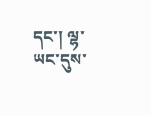དང་། ལྷ་ཡང་དུས་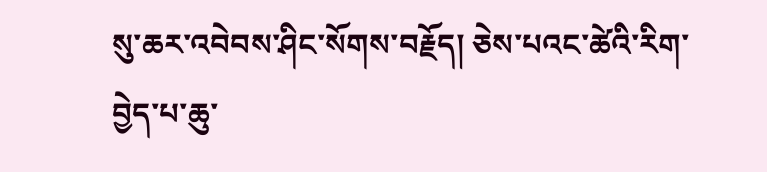སུ་ཆར་འབེབས་ཤིང་སོགས་བརྗོད། ཅེས་པའང་ཚེའི་རིག་བྱེད་པ་ཆུ་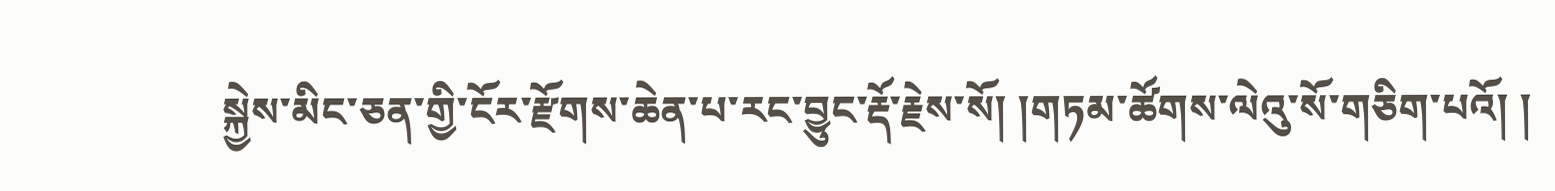སྐྱེས་མིང་ཅན་གྱི་ངོར་རྫོགས་ཆེན་པ་རང་བྱུང་རྡོ་རྗེས་སོ། །གཏམ་ཚོགས་ལེའུ་སོ་གཅིག་པའོ། །